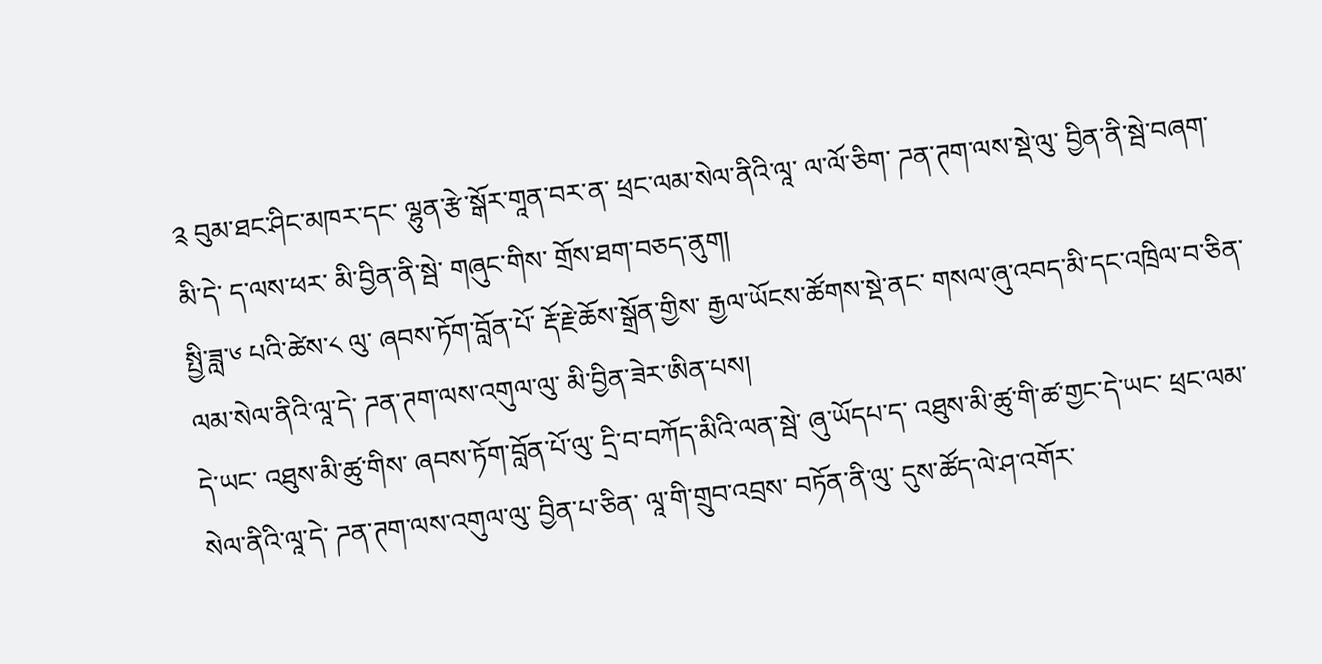༉ བུམ་ཐང་ཤིང་མཁར་དང་ ལྷུན་རྩེ་སྒོར་གཱན་བར་ན་ ཕྲང་ལམ་སེལ་ནིའི་ལཱ་ ལ་ལོ་ཅིག་ ཌན་ཊག་ལས་སྡེ་ལུ་ བྱིན་ནི་སྦེ་བཞག་མི་དེ་ ད་ལས་ཕར་ མི་བྱིན་ནི་སྦེ་ གཞུང་གིས་ གྲོས་ཐག་བཅད་ནུག།
སྤྱི་ཟླ་༦ པའི་ཚེས་༨ ལུ་ ཞབས་ཏོག་བློན་པོ་ རྡོ་རྗེ་ཆོས་སྒྲོན་གྱིས་ རྒྱལ་ཡོངས་ཚོགས་སྡེ་ནང་ གསལ་ཞུ་འབད་མི་དང་འཁྲིལ་བ་ཅིན་ ལམ་སེལ་ནིའི་ལཱ་དེ་ ཌན་ཊག་ལས་འགུལ་ལུ་ མི་བྱིན་ཟེར་ཨིན་པས།
དེ་ཡང་ འཐུས་མི་ཚུ་གིས་ ཞབས་ཏོག་བློན་པོ་ལུ་ དྲི་བ་བཀོད་མིའི་ལན་སྦེ་ ཞུ་ཡོདཔ་ད་ འཐུས་མི་ཚུ་གི་ཚ་གྱང་དེ་ཡང་ ཕྲང་ལམ་སེལ་ནིའི་ལཱ་དེ་ ཌན་ཊག་ལས་འགུལ་ལུ་ བྱིན་པ་ཅིན་ ལཱ་གི་གྲུབ་འབྲས་ བཏོན་ནི་ལུ་ དུས་ཚོད་ལེ་ཤ་འགོར་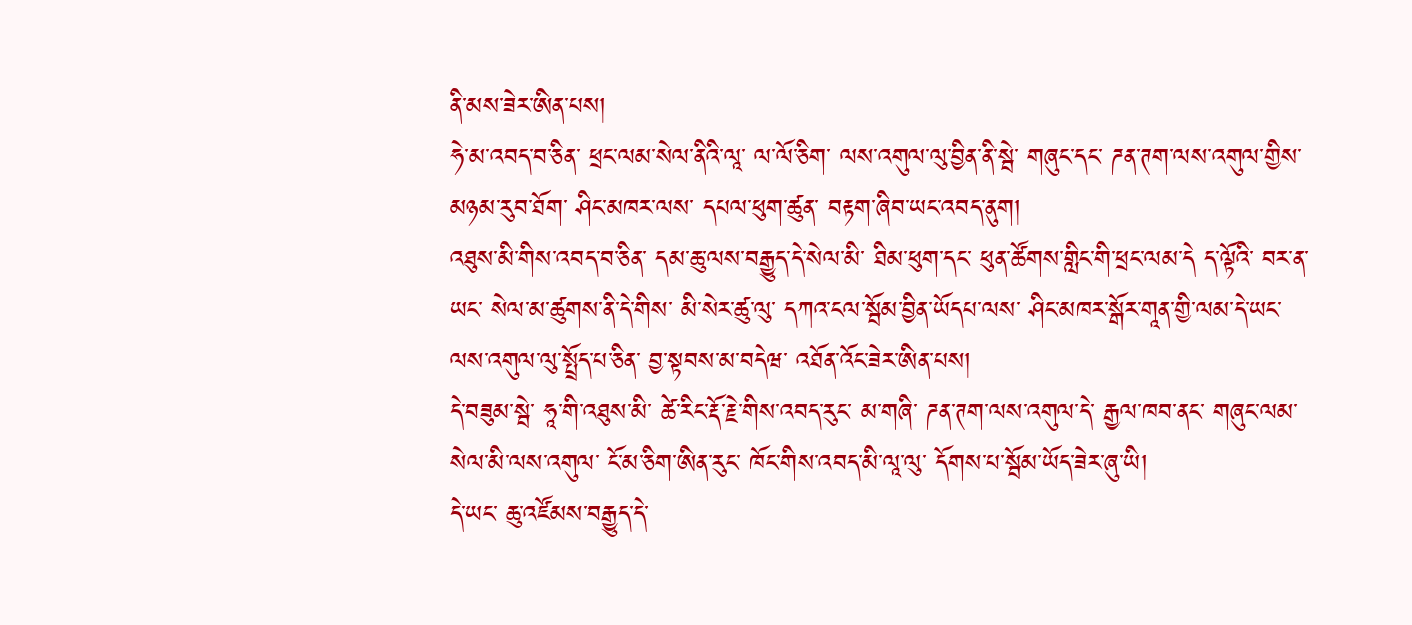ནི་མས་ཟེར་ཨིན་པས།
ཧེ་མ་འབད་བ་ཅིན་ ཕྲང་ལམ་སེལ་ནིའི་ལཱ་ ལ་ལོ་ཅིག་ ལས་འགུལ་ལུ་བྱིན་ནི་སྦེ་ གཞུང་དང་ ཌན་ཊག་ལས་འགུལ་གྱིས་ མཉམ་རུབ་ཐོག་ ཤིང་མཁར་ལས་ དཔལ་ཕུག་ཚུན་ བརྟག་ཞིབ་ཡང་འབད་ནུག།
འཐུས་མི་གིས་འབད་བ་ཅིན་ དམ་ཆུ་ལས་བརྒྱུད་དེ་སེལ་མི་ ཐིམ་ཕུག་དང་ ཕུན་ཚོགས་གླིང་གི་ཕྲང་ལམ་དེ ད་ལྟོའི་ བར་ན་ཡང་ སེལ་མ་ཚུགས་ནི་དེ་གིས་ མི་སེར་ཚུ་ལུ་ དཀའ་ངལ་སྦོམ་བྱིན་ཡོདཔ་ལས་ ཤིང་མཁར་སྒོར་གཱན་གྱི་ལམ་དེ་ཡང་ ལས་འགུལ་ལུ་སྤྲོད་པ་ཅིན་ བྱ་སྟབས་མ་བདེཝ་ འཐོན་འོང་ཟེར་ཨིན་པས།
དེ་བཟུམ་སྦེ་ ཧཱ་གི་འཐུས་མི་ ཚེ་རིང་རྡོ་རྗེ་གིས་འབད་རུང་ མ་གཞི་ ཌན་ཊག་ལས་འགུལ་དེ་ རྒྱལ་ཁབ་ནང་ གཞུང་ལམ་སེལ་མི་ལས་འགུལ་ ངོ་མ་ཅིག་ཨིན་རུང་ ཁོང་གིས་འབད་མི་ལཱ་ལུ་ དོགས་པ་སྦོམ་ཡོད་ཟེར་ཞུ་ཡི།
དེ་ཡང་ ཆུ་འཛོམས་བརྒྱུད་དེ་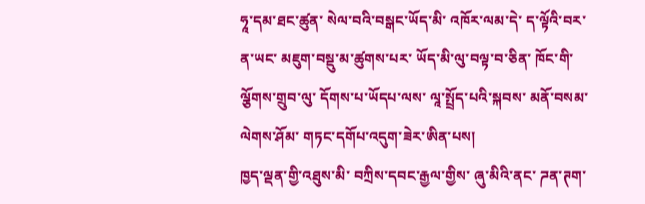ཧཱ་དམ་ཐང་ཚུན་ སེལ་བའི་བསྒང་ཡོད་མི་ འཁོར་ལམ་དེ་ ད་ལྟོའི་བར་ན་ཡང་ མཇུག་བསྡུ་མ་ཚུགས་པར་ ཡོད་མི་ལུ་བལྟ་བ་ཅིན་ ཁོང་གི་ལྕོགས་གྲུབ་ལུ་ དོགས་པ་ཡོདཔ་ལས་ ལཱ་སྤྲོད་པའི་སྐབས་ མནོ་བསམ་ལེགས་ཤོམ་ གཏང་དགོཔ་འདུག་ཟེར་ཨིན་པས།
ཁྱད་ལྡན་གྱི་འཐུས་མི་ བཀྲིས་དབང་རྒྱལ་གྱིས་ ཞུ་མིའི་ནང་ ཌན་ཊག་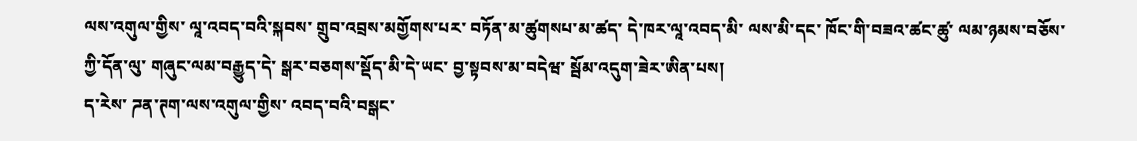ལས་འགུལ་གྱིས་ ལཱ་འབད་བའི་སྐབས་ གྲུབ་འབྲས་མགྱོགས་པར་ བཏོན་མ་ཚུགསཔ་མ་ཚད་ དེ་ཁར་ལཱ་འབད་མི་ ལས་མི་དང་ ཁོང་གི་བཟའ་ཚང་ཚུ་ ལམ་ཉམས་བཅོས་ཀྱི་དོན་ལུ་ གཞུང་ལམ་བརྒྱུད་དེ་ སྒར་བཅགས་སྡོད་མི་དེ་ཡང་ བྱ་སྟབས་མ་བདེཝ་ སྦོམ་འདུག་ཟེར་ཨིན་པས།
ད་རེས་ ཌན་ཊག་ལས་འགུལ་གྱིས་ འབད་བའི་བསྒང་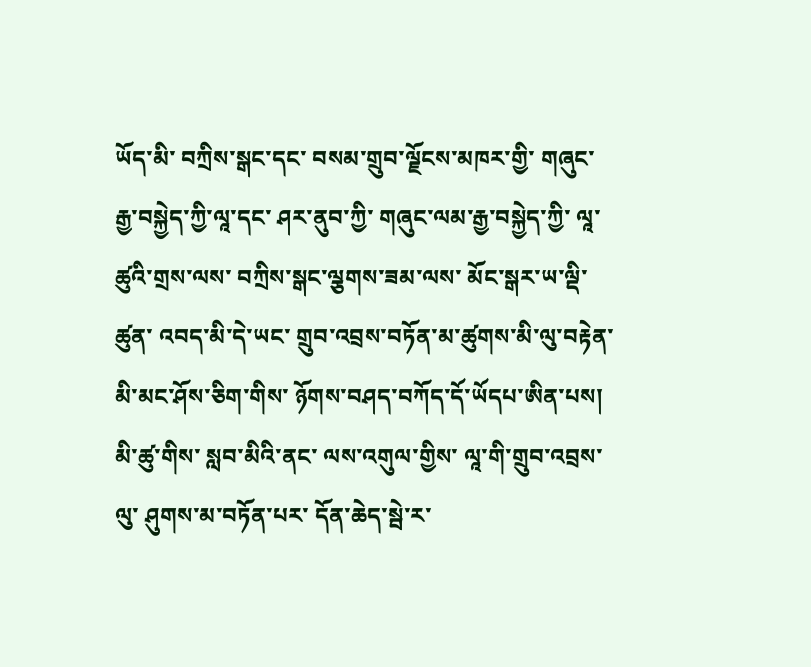ཡོད་མི་ བཀྲིས་སྒང་དང་ བསམ་གྲུབ་ལྗོངས་མཁར་གྱི་ གཞུང་རྒྱ་བསྐྱེད་ཀྱི་ལཱ་དང་ ཤར་ནུབ་ཀྱི་ གཞུང་ལམ་རྒྱ་བསྐྱེད་ཀྱི་ ལཱ་ཚུའི་གྲས་ལས་ བཀྲིས་སྒང་ལྕགས་ཟམ་ལས་ མོང་སྒར་ཡ་ལྡི་ཚུན་ འབད་མི་དེ་ཡང་ གྲུབ་འབྲས་བཏོན་མ་ཚུགས་མི་ལུ་བརྟེན་ མི་མང་ཤོས་ཅིག་གིས་ ཉོགས་བཤད་བཀོད་དོ་ཡོདཔ་ཨིན་པས།
མི་ཚུ་གིས་ སླབ་མིའི་ནང་ ལས་འགུལ་གྱིས་ ལཱ་གི་གྲུབ་འབྲས་ལུ་ ཤུགས་མ་བཏོན་པར་ དོན་ཆེད་སྦེ་ར་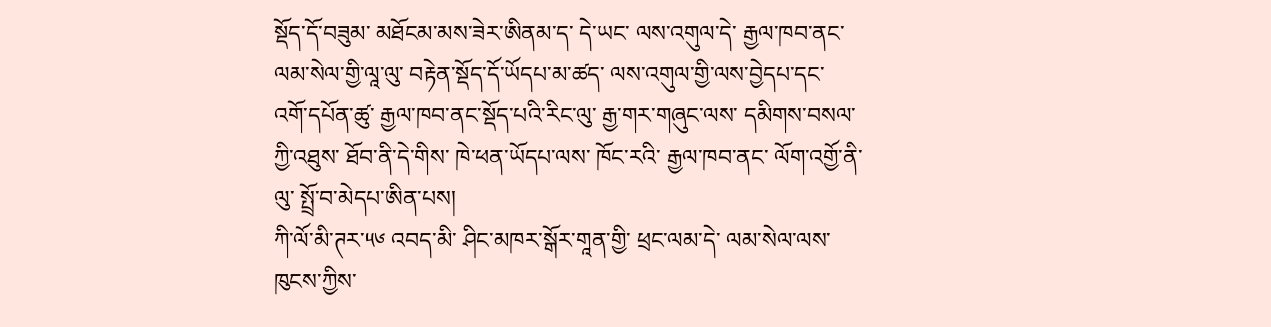སྡོད་དོ་བཟུམ་ མཐོངམ་མས་ཟེར་ཨིནམ་ད་ དེ་ཡང་ ལས་འགུལ་དེ་ རྒྱལ་ཁབ་ནང་ ལམ་སེལ་གྱི་ལཱ་ལུ་ བརྟེན་སྡོད་དོ་ཡོདཔ་མ་ཚད་ ལས་འགུལ་གྱི་ལས་བྱེདཔ་དང་ འགོ་དཔོན་ཚུ་ རྒྱལ་ཁབ་ནང་སྡོད་པའི་རིང་ལུ་ རྒྱ་གར་གཞུང་ལས་ དམིགས་བསལ་ཀྱི་འཐུས་ ཐོབ་ནི་དེ་གིས་ ཁེ་ཕན་ཡོདཔ་ལས་ ཁོང་རའི་ རྒྱལ་ཁབ་ནང་ ལོག་འགྱོ་ནི་ལུ་ སྤྲོ་བ་མེདཔ་ཨིན་པས།
ཀི་ལོ་མི་ཊར་༥༦ འབད་མི་ ཤིང་མཁར་སྒོར་གཱན་གྱི་ ཕྲང་ལམ་དེ་ ལམ་སེལ་ལས་ཁུངས་ཀྱིས་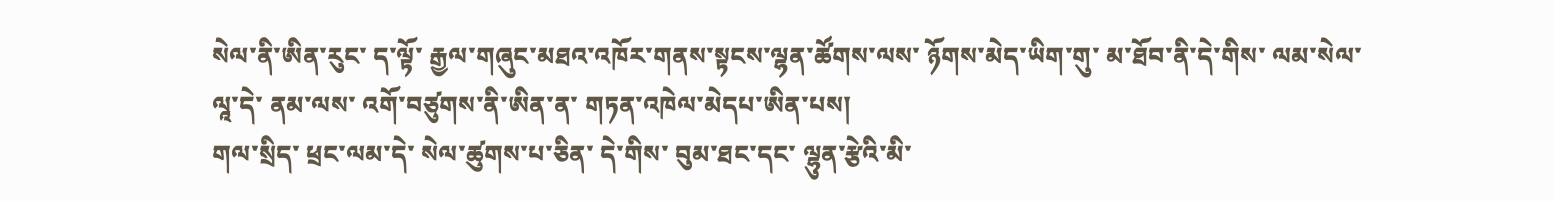སེལ་ནི་ཨིན་རུང་ ད་ལྟོ་ རྒྱལ་གཞུང་མཐའ་འཁོར་གནས་སྟངས་ལྷན་ཚོགས་ལས་ ཉོགས་མེད་ཡིག་གུ་ མ་ཐོབ་ནི་དེ་གིས་ ལམ་སེལ་ལཱ་དེ་ ནམ་ལས་ འགོ་བཙུགས་ནི་ཨིན་ན་ གཏན་འཁེལ་མེདཔ་ཨིན་པས།
གལ་སྲིད་ ཕྲང་ལམ་དེ་ སེལ་ཚུགས་པ་ཅིན་ དེ་གིས་ བུམ་ཐང་དང་ ལྷུན་རྩེའི་མི་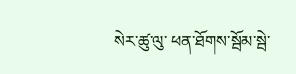སེར་ཚུ་ལུ་ ཕན་ཐོགས་སྦོམ་སྦེ་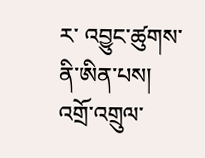ར་ འབྱུང་ཚུགས་ནི་ཨིན་པས།
འགྲོ་འགྲུལ་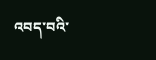འབད་བའི་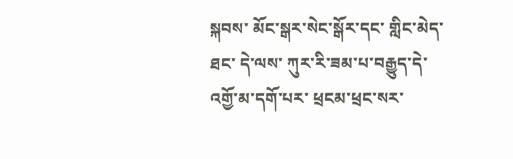སྐབས་ མོང་སྒར་སེང་སྒོར་དང་ གླིང་མེད་ཐང་ དེ་ལས་ ཀུར་རི་ཟམ་པ་བརྒྱུད་དེ་ འགྱོ་མ་དགོ་པར་ ཕྲངམ་ཕྲང་སར་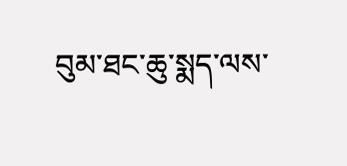བུམ་ཐང་ཆུ་སྨད་ལས་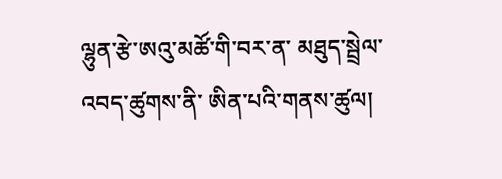ལྷུན་རྩེ་ཨའུ་མཚོ་གི་བར་ན་ མཐུད་སྦྲེལ་འབད་ཚུགས་ནི་ ཨིན་པའི་གནས་ཚུལ།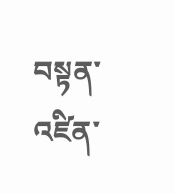བསྟན་འཛིན་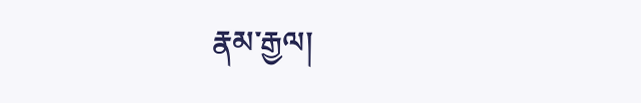རྣམ་རྒྱལ།